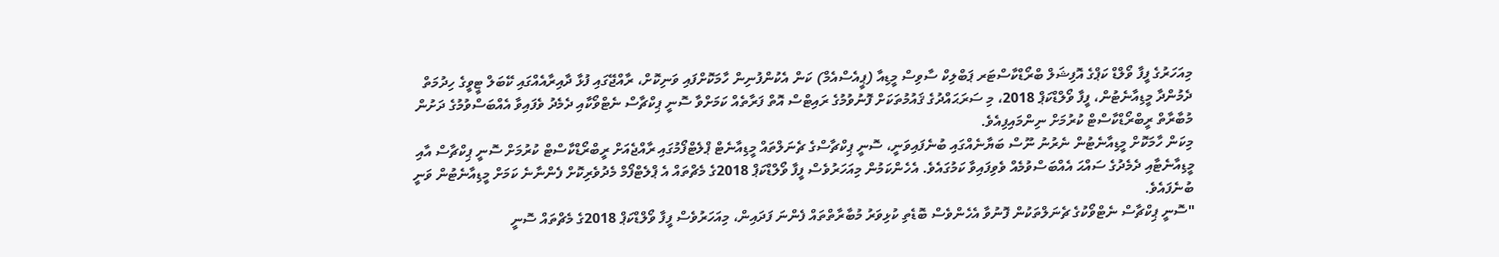މިއަހަރުގެ ފީފާ ވޯލްޑް ކަޕްގެ އޮފިޝަލް ބްރޯޑްކާސްޓަރ ޕަބްލިކް ސާވިސް މީޑިއާ (ޕީއެސްއެމް) ކަން އެކުންފުނިން ހާމަކޮށްފައި ވަނިކޮށް، ރާއްޖޭގައި ފުޅާ ދާއިރާއެއްގައި ކޭބަލް ޓީވީގެ ހިދުމަތް ދެމުންދާ މީޑިއާނެޓުން، ފީފާ ވޯލްޑްކަޕް 2018، މި ސަރަޙައްދުގެ ޤައުމުތަކަށް ފޮނުވުމުގެ ރައިޓްސް އޮތް ފަރާތެއް ކަމަށްވާ ސޮނީ ޕިކްޗާސް ނެޓްވޯކާއި ދެމެދު ވެފައިވާ އެއްބަސްވުމުގެ ދަށުން މުބާރާތް ރީބްރޯޑްކާސްޓް ކުރުމަށް ނިންމައިފިއެވެ.
މިކަން ހާމަކޮށް މީޑިއާނެޓުން ނެރުނު ނޫސް ބަޔާނެއްގައި ބުނެފައިވަނީ، ސޮނީ ޕިކްޗާސްގެ ޗެނަލްތައް މީޑިއާނެޓް ޕްލެޓްފޯމުގައި ރާއްޖެއަށް ރީބްރޯޑްކާސްޓް ކުރުމަށް ސޮނީ ޕިކްޗާސް އާއި މީޑިއާނެޓާއި ދެމެދުގެ ސައްޙަ އެއްބަސްވުމެއް ވެވިފައިވާ ކަމުގައެވެ. އެހެންކަމުން މިއަހަރުވެސް ފީފާ ވޯލްޑްކަޕް 2018ގެ މެޗްތައް އެ ޕްލެޓްފޯމް މެދުވެރިކޮށް ފެންނާނެ ކަމަށް މީޑިއާނެޓުން ވަނީ ބުނެފައެވެ.
"ސޮނީ ޕިކްޗާސް ނެޓްވޯކުގެ ޗެނަލްތަކުން ފޮނުވާ އެހެންވެސް ބޮޑެތި ކުޅިވަރު މުބާރާތްތައް ފެންނަ ފަދައިން، މިއަހަރުވެސް ފީފާ ވޯލްޑްކަޕް 2018ގެ މެޗްތައް ސޮނީ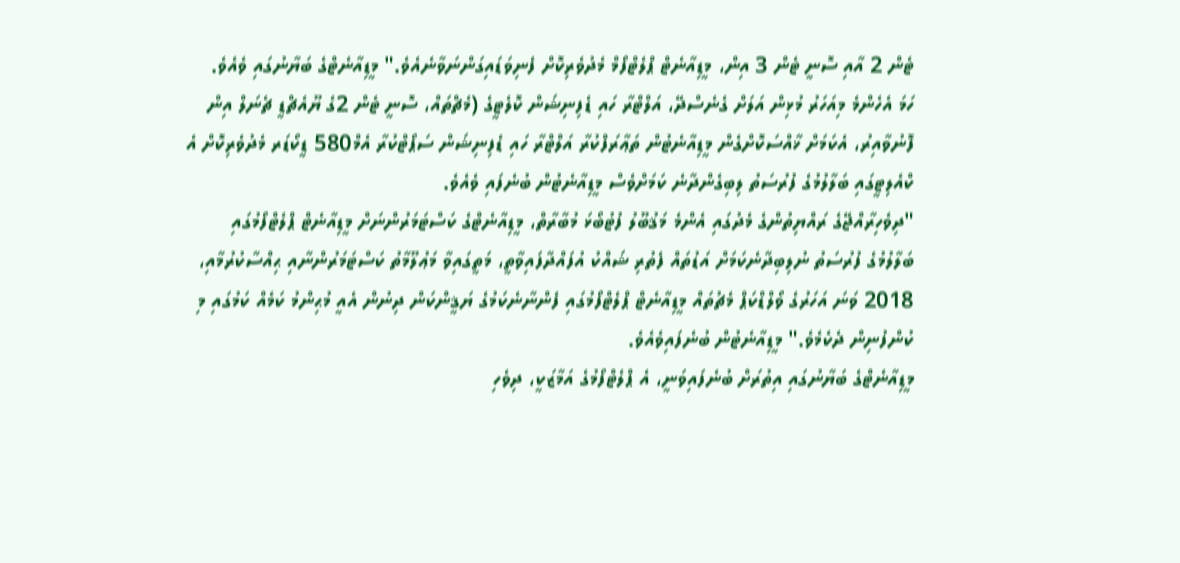ޓެން 2 އާއި ސޮނީ ޓެން 3 އިން، މީޑިއާނެޓް ޕްލެޓްފޯމް މެދުވެރިކޮށް ފެނިވަޑައިގަންނަވާނެއެވެ." މީޑިއާނެޓްގެ ބަޔާނުގައި ވެއެވެ.
ހަމަ އެހެންމެ މިއަހަރު މުޅިން އަލަށް ގެނެސްދޭ، އަލްޓްރާ ހައި ޑެފިނިޝަން ކޮލެޓީގެ (މެޗްތައް، ސޮނީ ޓެން 2ގެ ޔޫއެޗްޑީ ޗެނަލް އިން ފޮނުވާއިރު، އެކަމަށް ޚާއްސަކޮށްގެން މީޑިއާނެޓުން ތަޢާރަފްކުރާ އަލްޓްރާ ހައި ޑެފިނިޝަން ސަޕޯޓްކުރާ އެމް580 ޑީކޯޑަރ މެދުވެރިކޮށް އެ ކްއެލިޓީގައި ބަލާލުމުގެ ފުރުސަތު ލިބިގެންދާނެ ކަމަށްވެސް މީޑިއާނެޓުން ބުނެފައި ވެއެވެ.
"ދިވެހިރާއްޖޭގެ ރައްޔިތުންގެ މެދުގައި އެންމެ މަޤުބޫލު ފުޓުބޯޅަ މުބާރާތް، މީޑިއާނެޓްގެ ކަސްޓަމަރުންނަށް މީޑިއާނެޓް ޕްލެޓްފޯމުގައި ބަލާލުމުގެ ފުރުސަތު ނުލިބިދާނެކަމަށް އަޑުތައް ފެތުރި ޝައްކު އުފައްދާފައިވާތީ، މަތީގައިވާ މަޢުލޫމާތު ކަސްޓަމަރުންނާއި ޙިއްސާކުރުމާއި، 2018 ވަނަ އަހަރުގެ ވޯލްޑްކަޕް މެޗުތައް މީޑިއާނެޓް ޕްލެޓްފޯމުގައި ފެންނާނެކަމުގެ ޔަޤީންކަން ދިނުން އެއީ މުޙިންމު ކަމެއް ކަމުގައި މި ކުންފުނިން ދެކެމެވެ." މީޑިއާނެޓުން ބުނެފައިވެއެވެ.
މީޑިއާނެޓްގެ ބަޔާނުގައި އިތުރަށް ބުނެފައިވަނީ، އެ ޕްލެޓްފޯމުގެ އަމާޒަކީ، ދިވެހި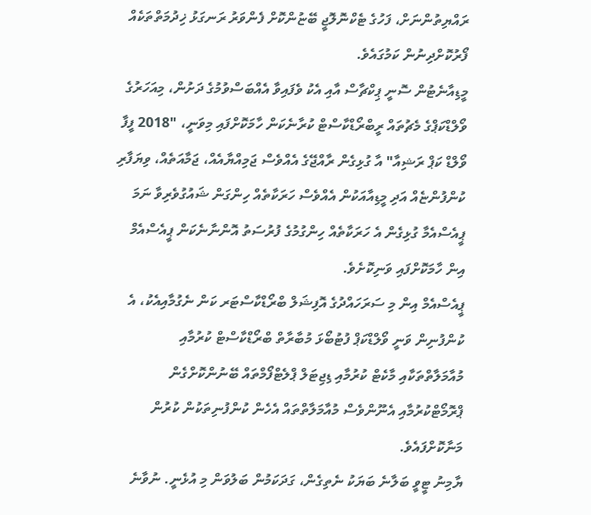ރައްޔިތުންނަށް، ފަހުގެ ޓެކްނޮލޮޖީ ބޭޏުންކޮށް ފެންވަރު ރަނގަޅު ޚިދުމަތްތަކެއް ފޯރުކޮށްދިނުން ކަމުގައެވެ.
މީޑިއާނެޓުން ސޮނީ ޕިކްޗާސް އާއި އެކު ވެފައިވާ އެއްބަސްވުމުގެ ދަށުން، މިއަހަރުގެ ވޯލްޑްކަޕްގެ މެޗުތައް ރީބްރޯޑްކާސްޓް ކުރާނެކަން ހާމަކޮށްފައި މިވަނީ، "2018 ފީފާ ވޯލްޑް ކަޕް ރަޝިއާ" އާ ގުޅިގެން ރާއްޖޭގެ އެއްވެސް ޖަމިއްޔާއެއް، ޖަމާއަތެއް، ވިޔަފާރި ކުންފުންޏެއް އަދި މީޑިއާއަކުން އެއްވެސް ހަރަކާތެއް ހިންގަން ޝައުގުވެރިވާ ނަމަ ޕީއެސްއެމާ ގުޅިގެން އެ ހަރަކާތެއް ހިންގުމުގެ ފުރުސަތު އޮންނާނެކަން ޕީއެސްއެމް އިން ހާމަކޮށްފައި ވަނިކޮށެވެ.
ޕީއެސްއެމް އިން މި ސަރަހައްދުގެ އޮފިޝަލް ބްރޯޑްކާސްޓަރ ކަން ނެގުމާއިއެކު، އެ ކުންފުނިން ވަނީ ވޯލްޑްކަޕް ފުޓުބޯޅަ މުބާރާތް ބްރޯޑްކާސްޓް ކުރުމާއި މުއާމަލާތްތަކާއި މާކެޓް ކުރުމާއި ޑިޖިޓަލް ޕްލެޓްފޯމްތައް ބޭނުންކޮށްގެން ޕްރޮމޯޓްކުރުމާއި އެނޫންވެސް މުއާމަލާތްތައް އެހެން ކުންފުނިތަކުން ކުރުން މަނާކޮށްފައެވެ.
ޔާމިނު ޓީވީ ބަލާނެ ބަޔަކު ނެތިގެން، ގަދަކަމުން ބަލުވަން މި އުޅެނީ. ނުވާނެ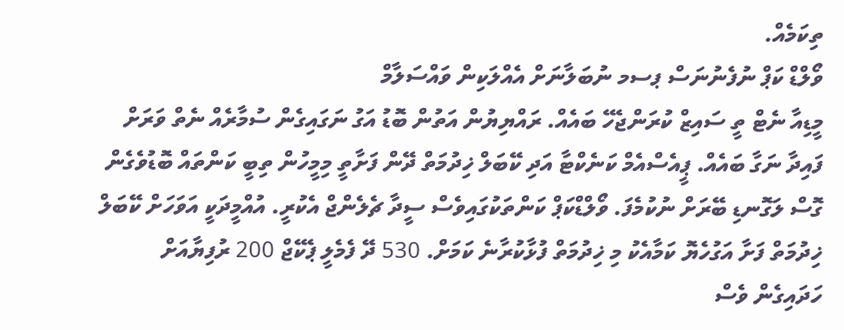ތިކަމެއް.
ވޯލްޑް ކަޕް ނުފެނުނަސް ޕސމ ނުބަލާނަށް އެއްލަކިން ވައްސަލާމް
މީޑިއާ ނެޓް ތީ ސައިޒް ކުރަންޖެހޭ ބައެއް. ރައްޔިޔުން އަތުން ބޮޑު އަގު ނަގައިގެން ސުމާރެއް ނެތް ވަރަށް ފައިދާ ނަގާ ބައެއް. ޕީއެސްއެމް ކަނެކްޓާ އަދި ކޭބަލް ޚިދުމަތް ދޭން ފަށާތީ މިމީހުން ތިބީ ކަންތައް ބޮޑުވެގެން ގޮސް ލަގޮނޑި ބޭރަށް ނުކުމެފަ. ވޯލްޑްކަޕް ކަންތަކުގައިވެސް ސީދާ ޗެލެންޖް އެކުރީ. އުއްމީދަކީ އަވަހަށް ކޭބަލް ޚިދުމަތް ފަށާ އަގުހެޔޮ ކަމާއެކު މި ޚިދުމަތް ފުޅާކުރާނެ ކަމަށް. 530 ދޭ ފެމެލީ ޕެކޭޖް 200 ރުފިޔާއަށް ހަދައިގެން ވެސް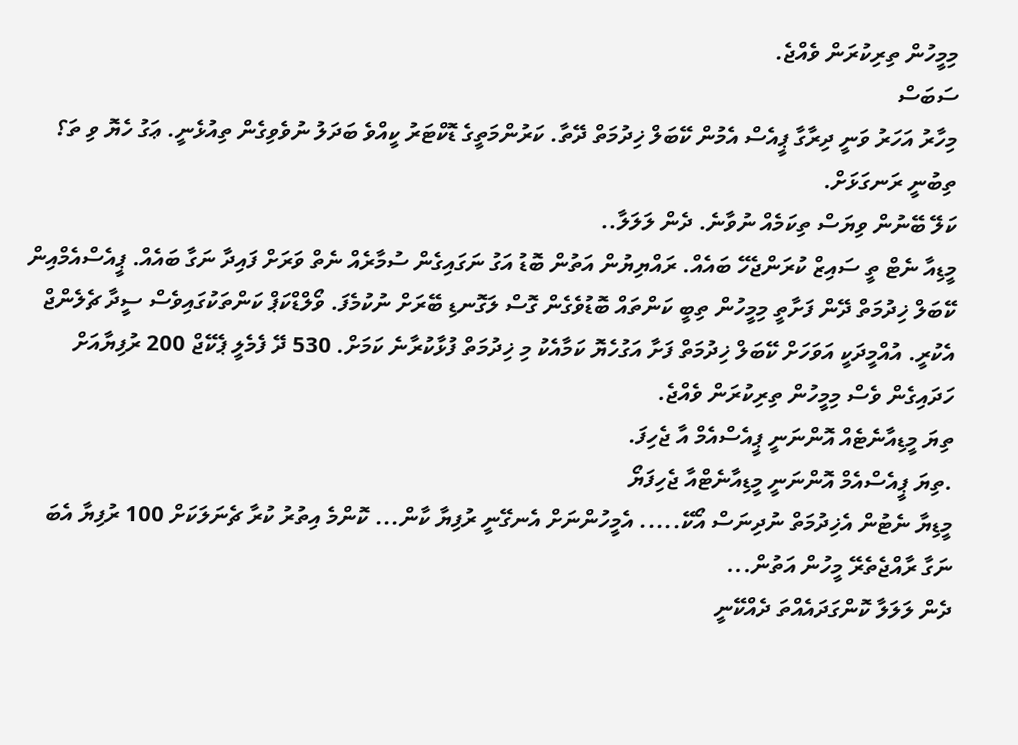މިމީހުން ތިރިކުރަން ވެއްޖެ.
ސަބަސް
މިހާރު އަހަރު ވަނީ ދިރާގާ ޕީއެސް އެމުން ކޭބަލް ޚިދުމަތް ދޭތާ. ކަރުންމަތީގެ ޑޮކްޓަރު ކީއްވެ ބަދަލު ނުވެވިގެން ތިއުޅެނީ. ޢަގު ހެޔޮ ވި ތަ؟
ތިބުނީ ރަނގަޅަށް.
ކަލޭ ބޭނުން ވިޔަސް ތިކަމެއް ނުވާނެ. ދެން ލަލަލާ..
މީޑިއާ ނެޓް ތީ ސައިޒް ކުރަންޖެހޭ ބައެއް. ރައްޔިޔުން އަތުން ބޮޑު އަގު ނަގައިގެން ސުމާރެއް ނެތް ވަރަށް ފައިދާ ނަގާ ބައެއް. ޕީއެސްއެމްއިން ކޭބަލް ޚިދުމަތް ދޭން ފަށާތީ މިމީހުން ތިބީ ކަންތައް ބޮޑުވެގެން ގޮސް ލަގޮނޑި ބޭރަށް ނުކުމެފަ. ވޯލްޑްކަޕް ކަންތަކުގައިވެސް ސީދާ ޗެލެންޖް އެކުރީ. އުއްމީދަކީ އަވަހަށް ކޭބަލް ޚިދުމަތް ފަށާ އަގުހެޔޮ ކަމާއެކު މި ޚިދުމަތް ފުޅާކުރާނެ ކަމަށް. 530 ދޭ ފެމެލީ ޕެކޭޖް 200 ރުފިޔާއަށް ހަދައިގެން ވެސް މިމީހުން ތިރިކުރަން ވެއްޖެ.
ތިޔަ މީޑިއާނެޓެއް އޮންނަނީ ޕީއެސްއެމް އާ ޖެހިފަ.
.ތިޔަ ޕީއެސްއެމް އޮންނަނީ މީޑިއާނެޓްއާ ޖެހިފަޔޯ
މީޑިޔާ ނެޓުން އެޚިދުމަތް ނުދިނަސް އޯކޭ..... އެމީހުންނަށް އެނގޭނީ ރުފިޔާ ކާން... ކޮންމެ އިތުރު ކުރާ ޗެނަލަކަށް 100 ރުފިޔާ އެބަ ނަގާ ރާއްޖެތެރޭ މީހުން އަތުން...
ދެން ލަލަލާ ކޮންގަދައެއްތަ ދެއްކޭނީ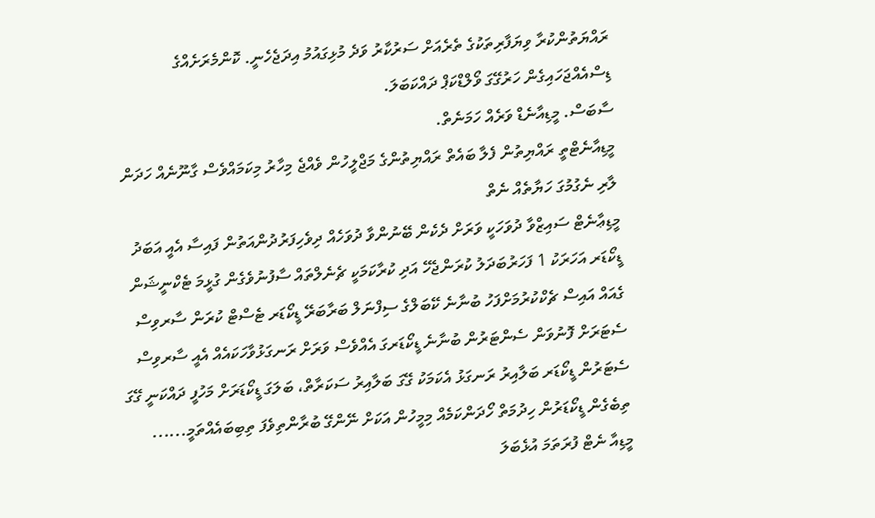ރައްޔަތުންކުރާ ވިޔަފާރިތަކުގެ ތެރެއަށް ސަރުކާރު ވަދެ މުޅިގައުމު އިދަޖެހެނީ. ކޮންމެރަށެއްގެ ޑިސްއެއްޖަހައިގެން ހަރުގޭގަ ވޯލްޑްކަޕް ދައްކަބަލަ.
ސާބަސް. މީޑިއާނެޑް ވަރެއް ހަމަނެތް.
މީޑިއާނެޓްތީ ރައްޔިތުން ފެލާ ބައެތް ރައްޔިތުންގެ މަޖްލީހުން ވެއްޖެ މިހާރު މިކަމައްވެސް ގާނޫނެއް ހަދަން ލާރި ނެގުމުގަ ހަޔާތެއް ނެތް
މީޑިޢާނެޓް ސައިޒްވާ ދުވަހަކީ ވަރަށް ދެކެން ބޭނުންވާ ދުވަހެއް ދިވެހިފަރުދުންއަތުން ފައިސާ އެއީ އަބަދު ޑީކޯޑަރ އަހަރަކު 1 ފަހަރުބަދަލު ކުރަންޖެހޭ އަދި ކުރާކަމަކީ ޗެނެލްތައް ސާފުނުވެގެން ގުޅީމަ ޓެކްނީޝަން ގެއައް އައިސް ޗެކްކުރުމަށްފަހު ބުނާނެ ކޭބަލްގެ ސިފްނަލް ބަރާބަރޭ ޑީކޯޑަރ ޓެސްޓް ކުރަން ސާރވިސް ސެޓަރަށް ފޮނުވަން ސެންޓަރުން ބުނާނެ ޑީކޯޑަރގަ އެއްވެސް ވަރަށް ރަނގަޅުވާހަކައެއް އެއީ ސާރވިސް ސެޓަރުން ޑީކޯޑަރ ބަލާއިރު ރަނގަޅު އެކަމަކު ގޭގަ ބަލާއިރު ސަކަރާތް، ބަލަގަ ޑީކޯޑަރަށް މަހުފީ ދައްކަނީ ގޭގަ ތިބެގެން ޑީކޯޑަރުން ހިދުމަތް ހޯދަންކަމެއް މިމީހުން އަކަށް ނޭންގޭ ބުރާންތިވެފަ ތިބިބައެއްތަމީ......
މީޑިއާ ނެޓް ފުރަތަމަ އުޅެބަލަ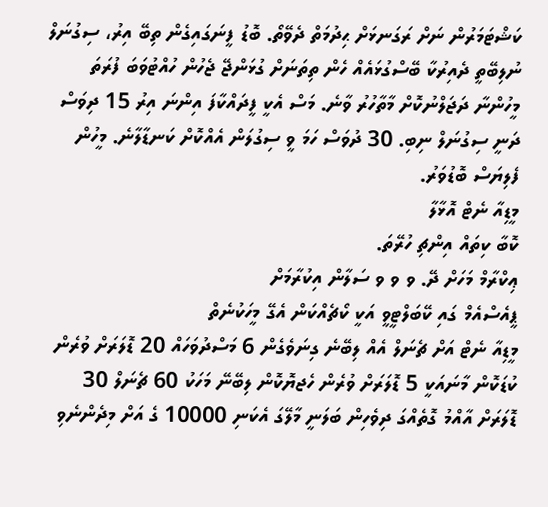ކަޝްޓަމަރުން ނަށް ރަގަނޅަށް ޙިދުމަތް ދެވޭތޯ. ބޮޑު ފީނަގައިގެން ތިބޭ އިރު، ސިގުނަލް ނުލިބޭތީ ދެއިރުކާ ބޭސްގުޅައެއް ހެން ތިތަނަށް ގުޅަންޖޭ ޖެހުން ހުއްޓުވަބަ ފުރަތަ މީހުންނާ ދަޖަލްނުކޮށް މާތާހުރު ވާނެ. މަސް އެކީ ފީދައްކާފަ އިންނަ އިރު 15 ދިވަސް ދަނީ ސިގުނަލް ނިބި. 30 ދުވަސް ހަމަ ވީ ސިގުލަން އެއްކޮށް ކަނޑާލާނެ. މީހުން ފެލިޔަސް ބޮޑުވަރު.
މީޑިއާ ނެޓް އޮޅާލާ
ކޮބާ ކިތައް އިންޗި ހުރޭތަ.
ޢިކްރާމް މަހަށް ދޭ. ވ ވ ވ ސަލާން އިކުރާމަށް
ޕީއެސްއެމް ގައި ކޭބަލްޓީވީ އަކީ ކޯޗެއްކަން އެގޭ މީހަކުނެތް
މީޑިއާ ނެޓް އަށް ޗެނަލް އެއް ލިބޭނެ ގިނަވެގެން 6 މަސްދުވަހައް 20 ޑޮލަރަށް ވުރެން ކުޑަކޮން މާނައަކީ 5 ޑޮލަރަށް ވުރެން ހެޖޔޮކޮން ލިބޭނޭ މަހަކު 60 ޗެނަލް 30 ޑޮލަރަށް އާއްމު ގޮތެއްގަ ދިވެހިން ބަލަނީ މާލޭގަ އެކަނި 10000 ގެ އަށް މިދެންނެވި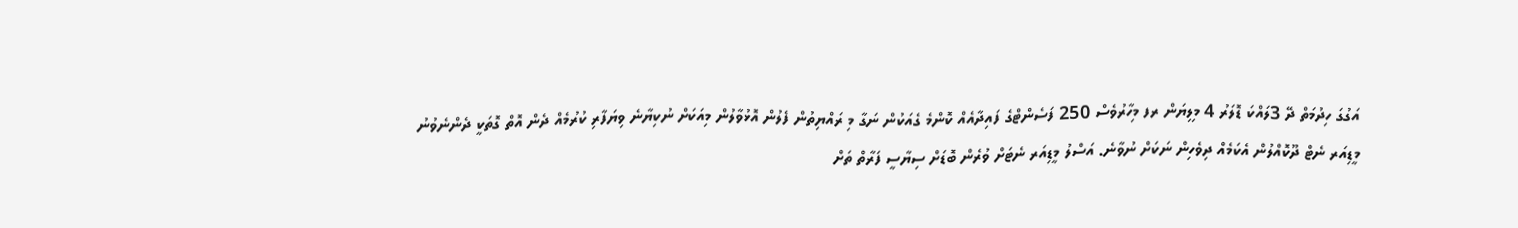އަގުގަ ހިދުމަތް ދޭ 3ލައްކަ ޑޮލަރު 4 މިލިޔަން ރފ މިހާރުވެސް 250 ފަސެންޓްގެ ފައިދާއެއް ކޮންމެ ގެއަކުން ނަގާ މި ރައްޔިތުން ފެލުން އޮޅުވާލުން މިއަކަށް ނުކިޔާނެ ވިޔަފާރި ކުރުމެއް ދެން އޮތް ގޮތަކީ ދެންނެވުނު މީޑިއަރ ނެޓް ދޫކޮއްލުން އެކަމެއް ދިވެހިން ނަކަށް ނުވާނެ. އަސްލު މީޑިއަރ ނެޓަށް ވުރެން ބޮޑަށް ސިޔާސީ ފަރާތް ތަށް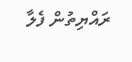ރައްޔިތުން ފެލާ